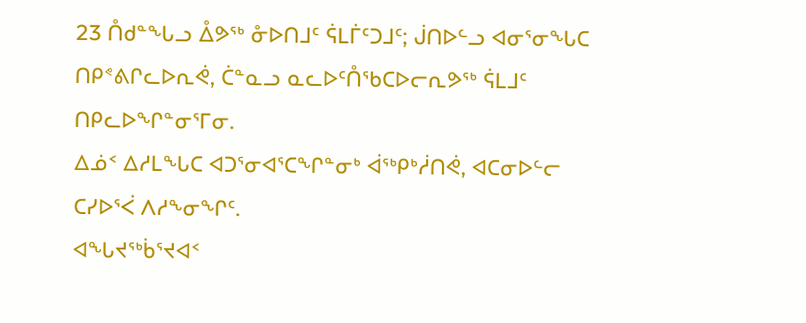23 ᑍᑯᓐᖓᓗ ᐂᕗᖅ ᓁᐅᑎᒧᑦ ᕌᒪᒦᑦᑐᒧᑦ; ᒎᑎᐅᓪᓗ ᐊᓂᕐᓂᖓᑕ ᑎᑭᕝᕕᒋᓚᐅᕆᕚ, ᑖᓐᓇᓗ ᓇᓚᐅᑦᑍᖃᑕᐅᓕᕆᕗᖅ ᕌᒪᒧᑦ ᑎᑭᓚᐅᖏᓐᓂᕐᒥᓂ.
ᐃᓅᑉ ᐃᓱᒪᖓᑕ ᐊᑐᕐᓂᐊᕐᑕᖏᓐᓂᒃ ᐋᖅᑭᒃᓲᑎᕚ, ᐊᑕᓂᐅᓪᓕ ᑕᓯᐅᕐᐹ ᐱᓱᖕᓂᖏᑦ.
ᐊᖓᔪᖅᑳᕐᔪᐊᑉ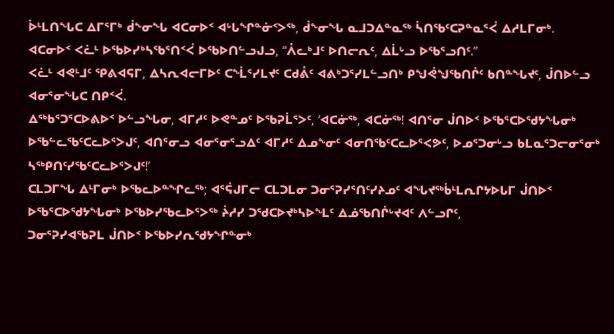ᐆᒻᒪᑎᖓᑕ ᐃᒥᕐᒥᒃ ᑰᖕᓂᖓ ᐊᑕᓂᐅᑉ ᐊᒡᒐᖏᓐᓃᑉᐳᖅ, ᑰᖕᓂᖓ ᓇᒧᑐᐃᓐᓇᖅ ᓵᑎᖃᑦᑕᕈᓐᓇᕐᐹ ᐃᓱᒪᒥᓂᒃ.
ᐊᑕᓂᐅᑉ ᐸᓛᒻ ᐅᖃᐅᓯᒃᓴᖃᕐᑎᑉᐹ ᐅᖃᐅᑎᓪᓗᒍᓗ, “ᐰᓚᒃᒧᑦ ᐅᑎᓕᕆᑦ, ᐃᒫᒡᓗ ᐅᖃᕐᓗᑎᑦ.”
ᐸᓛᒻ ᐊᕙᒻᒧᑦ ᕿᕕᐊᕋᒥ, ᐃᓴᕆᐊᓕᒥᐅᑦ ᑕᖕᒫᕐᓯᒪᔪᑦ ᑕᑯᕔᑦ ᐊᕕᒃᑐᕐᓯᒪᓪᓗᑎᒃ ᑭᖑᕚᖑᖃᑎᒌᑦ ᑲᑎᓐᖓᔪᑦ, ᒎᑎᐅᓪᓗ ᐊᓂᕐᓂᖓᑕ ᑎᑭᑉᐹ.
ᐃᖅᑲᕐᑐᕐᑕᐅᕕᐅᑉ ᐅᓪᓗᖓᓂ, ᐊᒥᓱᑦ ᐅᕙᓐᓄᑦ ᐅᖃᕈᒫᕐᐳᑦ, ‘ᐊᑕᓃᖅ, ᐊᑕᓃᖅ! ᐊᑎᕐᓂ ᒎᑎᐅᑉ ᐅᖃᕐᑕᐅᖁᔭᖓᓂᒃ ᐅᖃᓪᓚᖃᑦᑕᓚᐅᕐᐳᒍᑦ, ᐊᑎᕐᓂᓗ ᐊᓂᕐᓂᕐᓗᐃᑦ ᐊᒥᓱᑦ ᐃᓄᖕᓂᑦ ᐊᓂᑎᖃᑦᑕᓚᐅᕐᐸᕗᑦ, ᐅᓄᕐᑐᓂᒡᓗ ᑲᒪᓇᕐᑐᓕᓂᕐᓂᒃ ᓴᖅᑭᑎᑦᓯᖃᑦᑕᓚᐅᕐᐳᒍᑦ!’
ᑕᒪᑐᒥᖓ ᐃᒻᒥᓂᒃ ᐅᖃᓚᐅᓐᖏᓚᖅ; ᐊᕐᕌᒍᒥᓕ ᑕᒪᑐᒪᓂ ᑐᓂᕐᕈᓯᕐᑎᑦᓯᔨᓄᑦ ᐊᖓᔪᖅᑳᒻᒪᕆᒋᔭᐅᒐᒥ ᒎᑎᐅᑉ ᐅᖃᕐᑕᐅᖁᔭᖓᓂᒃ ᐅᖃᐅᓯᖃᓚᐅᕐᐳᖅ ᔩᓱᓯ ᑐᖁᑕᐅᔪᒃᓴᐅᖕᒪᑦ ᐃᓅᖃᑎᒌᒡᔪᐊᑦ ᐱᓪᓗᒋᑦ,
ᑐᓂᕐᕈᓯᐊᖃᕈᒪ ᒎᑎᐅᑉ ᐅᖃᐅᓯᕆᖁᔭᖏᓐᓂᒃ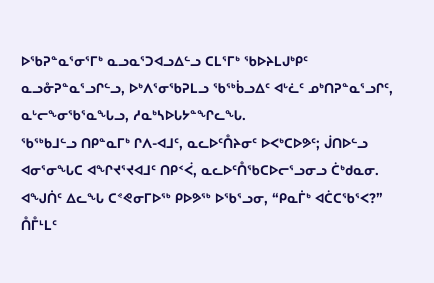ᐅᖃᕈᓐᓇᕐᓂᕐᒥᒃ ᓇᓗᓇᕐᑐᐊᓗᐃᓪᓗ ᑕᒪᕐᒥᒃ ᖃᐅᔨᒪᒍᒃᑭᑦ ᓇᓗᓁᕈᓐᓇᕐᓗᒋᓪᓗ, ᐅᒃᐱᕐᓂᖃᕈᒪᓗ ᖃᖅᑳᓗᐃᑦ ᐊᒡᓛᑦ ᓄᒃᑎᕈᓐᓇᕐᓗᒋᑦ, ᓇᒡᓕᖕᓂᖃᕐᓇᖓᓗ, ᓱᓇᒃᓴᐅᒐᔭᓐᖏᓚᖓ.
ᖃᖅᑲᒧᓪᓗ ᑎᑭᓐᓇᒥᒃ ᒋᐱ-ᐊᒧᑦ, ᓇᓚᐅᑦᑍᔨᓂᑦ ᐅᐸᒃᑕᐅᕗᑦ; ᒎᑎᐅᓪᓗ ᐊᓂᕐᓂᖓᑕ ᐊᖏᔪᕐᔪᐊᒧᑦ ᑎᑭᑉᐹ, ᓇᓚᐅᑦᑍᖃᑕᐅᓕᕐᓗᓂᓗ ᑖᒃᑯᓇᓂ.
ᐊᖑᑏᑦ ᐃᓚᖓ ᑕᕝᕙᓂᒥᐅᖅ ᑭᐅᕗᖅ ᐅᖃᕐᓗᓂ, “ᑭᓇᒦᒃ ᐊᑖᑕᖃᕐᐸ?” ᑍᒤᒻᒪᑦ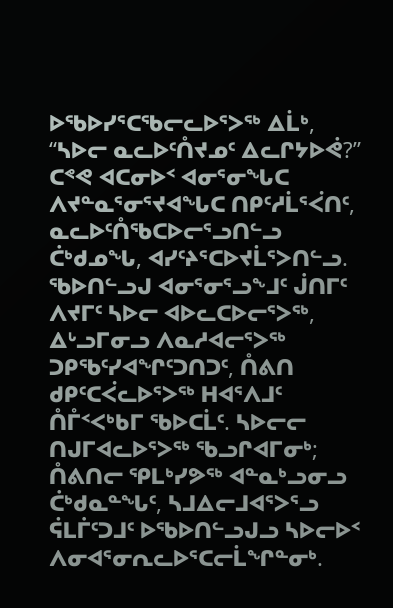ᐅᖃᐅᓯᕐᑕᖃᓕᓚᐅᕐᐳᖅ ᐃᒫᒃ, “ᓴᐅᓕ ᓇᓚᐅᑦᑍᔪᓄᑦ ᐃᓚᒋᔭᐅᕚ?”
ᑕᕝᕙ ᐊᑕᓂᐅᑉ ᐊᓂᕐᓂᖓᑕ ᐱᔪᓐᓇᕐᓂᕐᔪᐊᖓᑕ ᑎᑭᑦᓱᒫᕐᐹᑎᑦ, ᓇᓚᐅᑦᑍᖃᑕᐅᓕᕐᓗᑎᓪᓗ ᑖᒃᑯᓄᖓ, ᐊᓯᑦᔨᕐᑕᐅᔪᒫᕐᐳᑎᓪᓗ.
ᖃᐅᑎᓪᓗᒍ ᐊᓂᕐᓂᕐᓗᖕᒧᑦ ᒎᑎᒥᑦ ᐱᔪᒥᑦ ᓴᐅᓕ ᐊᐅᓚᑕᐅᓕᕐᐳᖅ, ᐃᒡᓗᒥᓂᓗ ᐱᓇᓱᐊᓕᕐᐳᖅ ᑐᑭᖃᑦᓯᐊᖏᑦᑐᑎᑐᑦ, ᑍᕕᑎ ᑯᑭᑦᑕᐹᓚᐅᕐᐳᖅ ᕼᐊᕐᐱᒧᑦ ᑍᒤᑉᐸᒃᑲᒥ ᖃᐅᑕᒫᑦ. ᓴᐅᓕᓕ ᑎᒍᒥᐊᓚᐅᕐᐳᖅ ᖃᓗᒋᐊᒥᓂᒃ;
ᑍᕕᑎᓕ ᕿᒪᒃᓯᕗᖅ ᐊᓐᓇᒃᓗᓂᓗ ᑖᒃᑯᓇᓐᖓᑦ, ᓴᒧᐃᓕᒧᐊᕐᐳᕐᓗ ᕌᒪᒦᑦᑐᒧᑦ ᐅᖃᐅᑎᓪᓗᒍᓗ ᓴᐅᓕᐅᑉ ᐱᓂᐊᕐᓂᕆᓚᐅᕐᑕᓕᒫᖏᓐᓂᒃ.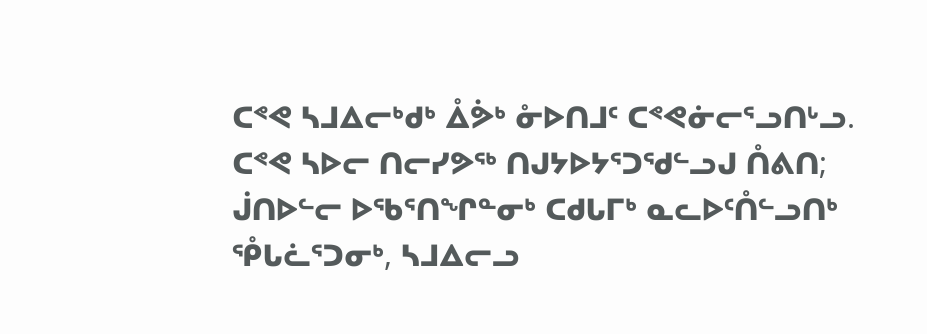ᑕᕝᕙ ᓴᒧᐃᓕᒃᑯᒃ ᐂᕘᒃ ᓁᐅᑎᒧᑦ ᑕᕝᕙᓃᓕᕐᓗᑎᒡᓗ.
ᑕᕝᕙ ᓴᐅᓕ ᑎᓕᓯᕗᖅ ᑎᒍᔭᐅᔭᕐᑐᖁᓪᓗᒍ ᑍᕕᑎ; ᒎᑎᐅᓪᓕ ᐅᖃᕐᑎᖏᓐᓂᒃ ᑕᑯᒐᒥᒃ ᓇᓚᐅᑦᑍᓪᓗᑎᒃ ᕾᒐᓛᕐᑐᓂᒃ, ᓴᒧᐃᓕᓗ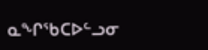ᓇᖏᖃᑕᐅᓪᓗᓂ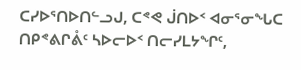ᑕᓯᐅᕐᑎᐅᑎᓪᓗᒍ, ᑕᕝᕙ ᒎᑎᐅᑉ ᐊᓂᕐᓂᖓᑕ ᑎᑭᕝᕕᒋᕔᑦ ᓴᐅᓕᐅᑉ ᑎᓕᓯᒪᔭᖏᑦ,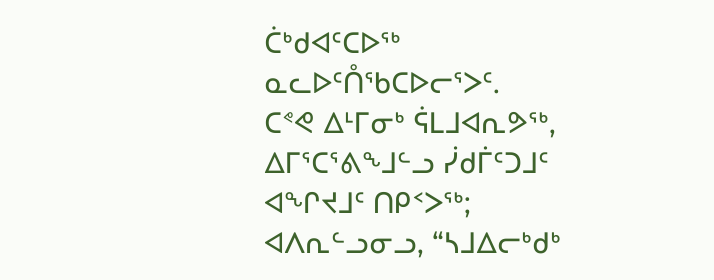ᑖᒃᑯᐊᑦᑕᐅᖅ ᓇᓚᐅᑦᑍᖃᑕᐅᓕᕐᐳᑦ.
ᑕᕝᕙ ᐃᒻᒥᓂᒃ ᕌᒪᒧᐊᕆᕗᖅ, ᐃᒥᕐᑕᕐᕕᖕᒧᓪᓗ ᓰᑯᒦᑦᑐᒧᑦ ᐊᖏᔪᒧᑦ ᑎᑭᑉᐳᖅ; ᐊᐱᕆᓪᓗᓂᓗ, “ᓴᒧᐃᓕᒃᑯᒃ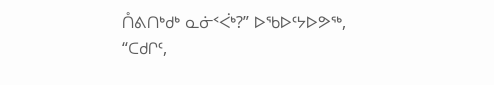ᑍᕕᑎᒃᑯᒃ ᓇᓃᑉᐹᒃ?” ᐅᖃᐅᑦᔭᐅᕗᖅ, “ᑕᑯᒋᑦ,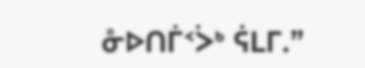ᓁᐅᑎᒦᑉᐴᒃ ᕌᒪᒥ.”